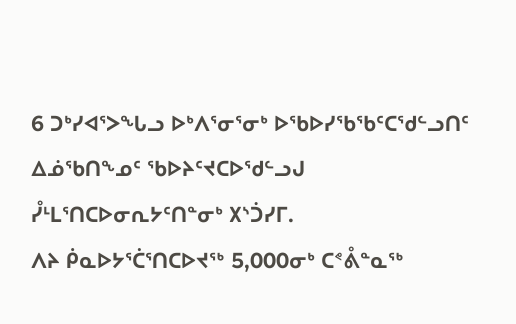6 ᑐᒃᓯᐊᕐᐳᖓᓗ ᐅᒃᐱᕐᓂᕐᓂᒃ ᐅᖃᐅᓯᖃᖃᑦᑕᖁᓪᓗᑎᑦ ᐃᓅᖃᑎᖕᓄᑦ ᖃᐅᔨᑦᔪᑕᐅᖁᓪᓗᒍ ᓮᒻᒪᕐᑎᑕᐅᓂᕆᔭᑦᑎᓐᓂᒃ ᙭ᔅᑑᓯᒥ.
ᐱᔨ ᑮᓇᐅᔭᕐᑖᕐᑎᑕᐅᔪᖅ 5,000ᓂᒃ ᑕᕝᕔᓐᓇᖅ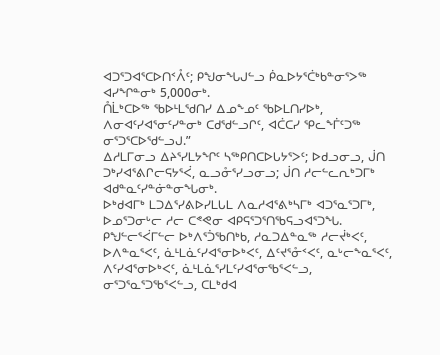ᐊᑐᕐᑐᐊᕐᑕᐅᑎᑉᐰᑦ; ᑭᖑᓂᖓᒍᓪᓗ ᑮᓇᐅᔭᕐᑖᒃᑲᓐᓂᕐᐳᖅ ᐊᓯᖏᓐᓂᒃ 5,000ᓂᒃ.
ᑍᒫᒃᑕᐅᖅ ᖃᐅᒻᒪᖁᑎᓯ ᐃᓄᖕᓄᑦ ᖃᐅᒪᑎᓯᐅᒃ, ᐱᓂᐊᑦᓯᐊᕐᓂᑦᓯᓐᓂᒃ ᑕᑯᖁᓪᓗᒋᑦ, ᐊᑖᑕᓯ ᕿᓚᖕᒦᑦᑐᖅ ᓂᕐᑐᕐᑕᐅᖁᓪᓗᒍ.”
ᐃᓱᒪᒥᓂᓗ ᐃᔨᕐᓯᒪᔭᖏᑦ ᓴᖅᑭᑎᑕᐅᒐᔭᕐᐳᑦ; ᐅᑯᓗᓂᓗ, ᒎᑎ ᑐᒃᓯᐊᕐᕕᒋᓕᕋᔭᕐᐹ, ᓇᓗᓁᕐᓯᓗᓂᓗ; ᒎᑎ ᓱᓕᓪᓚᕆᒃᑐᒥᒃ ᐊᑯᓐᓇᑦᓯᓐᓃᓐᓂᖓᓂᒃ.
ᐅᒃᑯᐊᒥᒃ ᒪᑐᐃᕐᓯᕕᐅᓯᒪᒐᒪ ᐱᓇᓱᐊᕐᕕᒃᓴᒥᒃ ᐊᑐᕐᓇᕐᑐᒥᒃ, ᐅᓄᕐᑐᓂᒡᓕ ᓱᓕ ᑕᕝᕙᓂ ᐊᑭᕋᕐᑐᕐᑎᖃᕋᓗᐊᕐᑐᖓ.
ᑭᖑᓪᓕᕐᐹᒥᓪᓕ ᐅᒃᐱᕐᑑᖃᑎᒃᑲ, ᓱᓇᑐᐃᓐᓇᖅ ᓱᓕᔫᒃᐸᑦ, ᐅᐱᓐᓇᕐᐸᑦ, ᓈᒻᒪᓈᑦᓯᐊᕐᓂᐅᒃᐸᑦ, ᐃᑦᔪᕐᓁᑉᐸᑦ, ᓇᒡᓕᖕᓇᕐᐸᑦ, ᐱᑦᓯᐊᕐᓂᐅᒃᐸᑦ, ᓈᒻᒪᓈᕐᓯᒪᑦᓯᐊᕐᓂᖃᕐᐸᓪᓗ, ᓂᕐᑐᕐᓇᕐᑐᖃᕐᐸᓪᓗ, ᑕᒪᒃᑯᐊ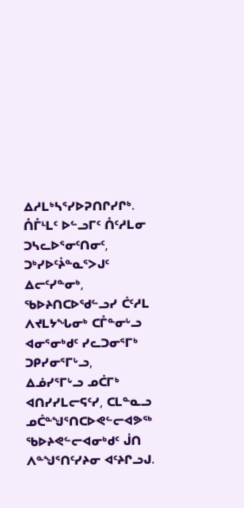ᐃᓱᒪᒃᓴᕐᓯᐅᕈᑎᒋᓯᒋᒃ.
ᑍᒤᒻᒪᑦ ᐅᓪᓗᒥᑦ ᑍᑦᓱᒪᓂ ᑐᓴᓚᐅᕐᓂᑦᑎᓂᑦ, ᑐᒃᓯᐅᑦᔩᓐᓇᕐᐳᒍᑦ ᐃᓕᑦᓯᓐᓂᒃ, ᖃᐅᔨᑎᑕᐅᖁᓪᓗᓯ ᑖᑦᓱᒪ ᐱᔪᒪᔭᖓᓂᒃ ᑕᒤᓐᓂᒡᓗ ᐊᓂᕐᓂᒃᑯᑦ ᓯᓚᑐᓂᕐᒥᒃ ᑐᑭᓯᓂᕐᒥᒡᓗ,
ᐃᓅᓯᕐᒥᒡᓗ ᓄᑖᒥᒃ ᐊᑎᓯᓯᒪᓕᕋᑦᓯ, ᑕᒪᓐᓇᓗ ᓄᑖᓐᖑᕐᑎᑕᐅᕙᓪᓕᐊᕗᖅ ᖃᐅᔨᕙᓪᓕᐊᓂᒃᑯᑦ ᒎᑎ ᐱᓐᖑᕐᑎᑦᓯᔨᓂ ᐊᑦᔨᒋᓗᒍ.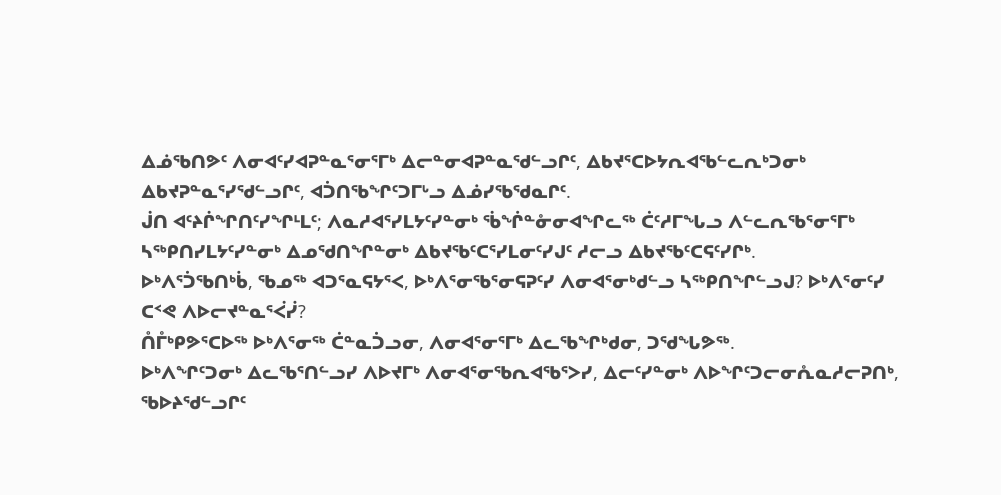ᐃᓅᖃᑎᕗᑦ ᐱᓂᐊᑦᓯᐊᕈᓐᓇᕐᓂᕐᒥᒃ ᐃᓕᓐᓂᐊᕈᓐᓇᖁᓪᓗᒋᑦ, ᐃᑲᔪᕐᑕᐅᔭᕆᐊᖃᓪᓚᕆᒃᑐᓂᒃ ᐃᑲᔪᕈᓐᓇᕐᓯᖁᓪᓗᒋᑦ, ᐊᑑᑎᖃᖏᑦᑐᒥᒡᓗ ᐃᓅᓯᖃᖁᓇᒋᑦ.
ᒎᑎ ᐊᑦᔨᒌᖏᑎᑦᓯᖏᒻᒪᑦ; ᐱᓇᓱᐊᕐᓯᒪᔭᑦᓯᓐᓂᒃ ᖄᖐᓐᓁᓂᐊᖏᓚᖅ ᑖᑦᓱᒥᖓᓗ ᐱᓪᓚᕆᖃᕐᓂᕐᒥᒃ ᓴᖅᑭᑎᓯᒪᔭᑦᓯᓐᓂᒃ ᐃᓄᖁᑎᖏᓐᓂᒃ ᐃᑲᔪᖃᑦᑕᕐᓯᒪᓂᑦᓯᒍᑦ ᓱᓕᓗ ᐃᑲᔪᖃᑦᑕᕋᑦᓯᒋᒃ.
ᐅᒃᐱᕐᑑᖃᑎᒃᑳ, ᖃᓄᖅ ᐊᑐᕐᓇᕋᔭᕐᐸ, ᐅᒃᐱᕐᓂᖃᕐᓂᕋᕈᑦᓯ ᐱᓂᐊᕐᓂᒃᑯᓪᓗ ᓴᖅᑭᑎᖏᓪᓗᒍ? ᐅᒃᐱᕐᓂᑦᓯ ᑕᑉᕙ ᐱᐅᓕᔪᓐᓇᕐᐹᓰ?
ᑍᒤᒃᑭᕗᕐᑕᐅᖅ ᐅᒃᐱᕐᓂᖅ ᑖᓐᓇᑑᓗᓂ, ᐱᓂᐊᕐᓂᕐᒥᒃ ᐃᓚᖃᖏᒃᑯᓂ, ᑐᖁᖓᕗᖅ.
ᐅᒃᐱᖏᑦᑐᓂᒃ ᐃᓚᖃᕐᑎᓪᓗᓯ ᐱᐅᔪᒥᒃ ᐱᓂᐊᕐᓂᖃᕆᐊᖃᕐᐳᓯ, ᐃᓕᑦᓯᓐᓂᒃ ᐱᐅᖏᑦᑐᓕᓂᕅᓇᓱᓕᕈᑎᒃ, ᖃᐅᔨᖁᓪᓗᒋᑦ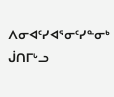ᐱᓂᐊᑦᓯᐊᕐᓂᑦᓯᓐᓂᒃ ᒎᑎᒥᒡᓗ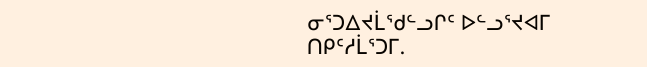ᓂᕐᑐᐃᔪᒫᖁᓪᓗᒋᑦ ᐅᓪᓗᕐᔪᐊᒥ ᑎᑭᑦᓱᒫᕐᑐᒥ.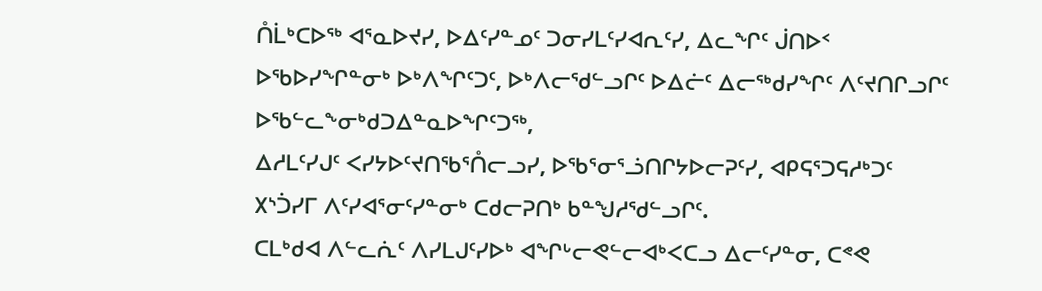ᑍᒫᒃᑕᐅᖅ ᐊᕐᓇᐅᔪᓯ, ᐅᐃᑦᓯᓐᓄᑦ ᑐᓂᓯᒪᑦᓯᐊᕆᑦᓯ, ᐃᓚᖏᑦ ᒎᑎᐅᑉ ᐅᖃᐅᓯᖏᓐᓂᒃ ᐅᒃᐱᖏᑦᑐᑦ, ᐅᒃᐱᓕᖁᓪᓗᒋᑦ ᐅᐃᓖᑦ ᐃᓕᖅᑯᓯᖏᑦ ᐱᑦᔪᑎᒋᓗᒋᑦ ᐅᖃᓪᓚᖕᓂᒃᑯᑐᐃᓐᓇᐅᖏᑦᑐᖅ,
ᐃᓱᒪᑦᓯᒍᑦ ᐸᓯᔭᐅᑦᔪᑎᖃᕐᑍᓕᓗᓯ, ᐅᖃᕐᓂᕐᓘᑎᒋᔭᐅᓕᕈᑦᓯ, ᐊᑭᕋᕐᑐᕋᓱᒃᑐᑦ ᙭ᔅᑑᓯᒥ ᐱᑦᓯᐊᕐᓂᑦᓯᓐᓂᒃ ᑕᑯᓕᕈᑎᒃ ᑲᓐᖑᓱᖁᓪᓗᒋᑦ.
ᑕᒪᒃᑯᐊ ᐱᓪᓚᕇᑦ ᐱᓯᒪᒍᑦᓯᐅᒃ ᐊᖏᒡᓕᕙᓪᓕᐊᒃᐸᑕᓗ ᐃᓕᑦᓯᓐᓂ, ᑕᕝᕙ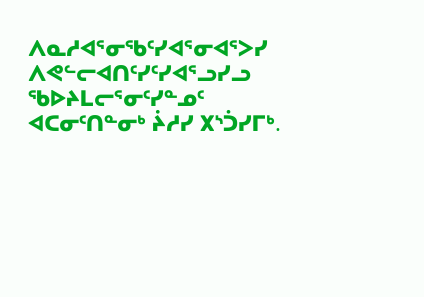ᐱᓇᓱᐊᕐᓂᖃᑦᓯᐊᕐᓂᐊᕐᐳᓯ ᐱᕙᓪᓕᐊᑎᑦᓯᑦᓯᐊᕐᓗᓯᓗ ᖃᐅᔨᒪᓕᕐᓂᑦᓯᓐᓄᑦ ᐊᑕᓂᑦᑎᓐᓂᒃ ᔩᓱᓯ ᙭ᔅᑑᓯᒥᒃ.